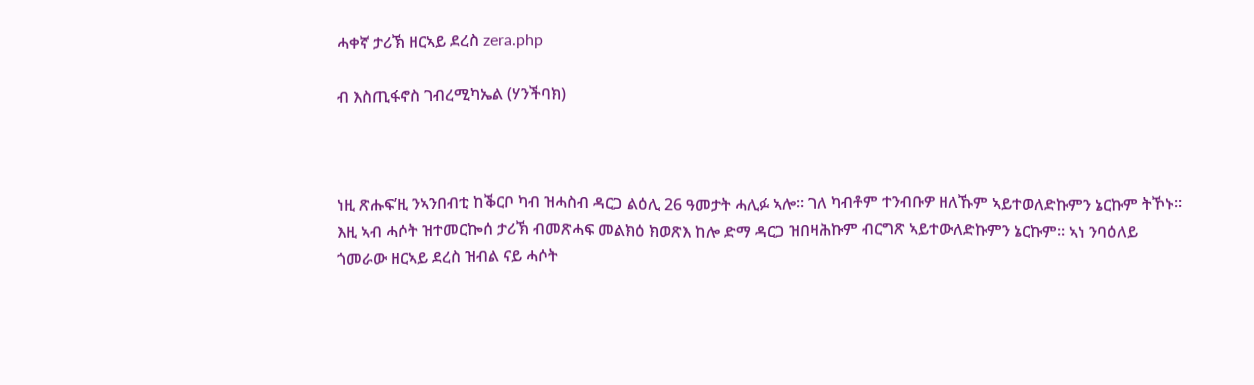ሓቀኛ ታሪኽ ዘርኣይ ደረስ zera.php

ብ እስጢፋኖስ ገብረሚካኤል (ሃንችባክ)



ነዚ ጽሑፍ’ዚ ንኣንበብቲ ከቕርቦ ካብ ዝሓስብ ዳርጋ ልዕሊ 26 ዓመታት ሓሊፉ ኣሎ። ገለ ካብቶም ተንብቡዎ ዘለኹም ኣይተወለድኩምን ኔርኩም ትኾኑ። እዚ ኣብ ሓሶት ዝተመርኰሰ ታሪኽ ብመጽሓፍ መልክዕ ክወጽእ ከሎ ድማ ዳርጋ ዝበዛሕኩም ብርግጽ ኣይተውለድኩምን ኔርኩም። ኣነ ንባዕለይ ጎመራው ዘርኣይ ደረስ ዝብል ናይ ሓሶት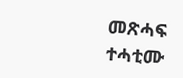መጽሓፍ ተሓቲሙ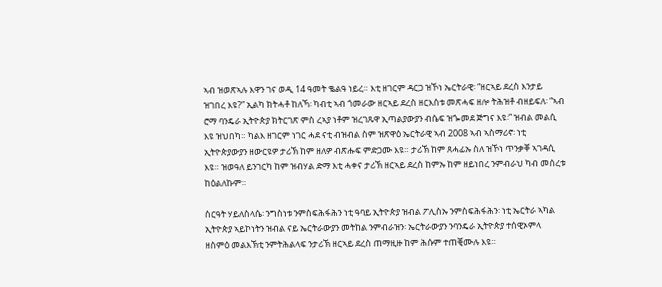ኣብ ዝወጽኣሉ እዋን ገና ወዲ 14 ዓመት ቈልዓ ነይረ። እቲ ዘገርም ዳርጋ ዝኾነ ኤርትራዊ፡ “ዘርኣይ ደረስ እንታይ ዝገበረ እዩ?” ኢልካ ክትሓቶ ከለኻ፡ ካብቲ ኣብ ጎመራው ዘርኣይ ደረስ ዘርእስቱ መጽሓፍ ዘሎ ትሕዝቶ ብዘይፍለ፡ “ኣብ ሮማ ባንዴራ ኢትዮጵያ ክትርገጽ ምስ ረኣያ ነቶም ዝረገጹዋ ኢጣልያውያን ብሴፍ ዝጐመደ ጅግና እዩ፡” ዝብል መልሲ እዩ ዝህበካ። ካልእ ዘገርም ነገር ሓደ ናቲ ብዝብል ስም ዝጽዋዕ ኤርትራዊ ኣብ 2008 ኣብ ኣስማሪኖ፡ ነቲ ኢትዮጵያውያን ዘውርዩዎ ታሪኽ ከም ዘለዎ ብጽሑፍ ምድጋሙ እዩ። ታሪኽ ከም ጸሓፊኡ ስለ ዝኾነ ጥንቃቐ ኣገዳሲ እዩ። ዝወዓለ ይንገርካ ከም ዝብሃል ድማ እቲ ሓቀና ታሪኽ ዘርኣይ ደረስ ከምኡ ከም ዘይነበረ ንምብራህ ካብ መሰረቱ ከዕልለኩም።

ስርዓት ሃይለስላሴ፡ ንግስነቱ ንምስፍሕፋሕን ነቲ ዓባይ ኢትዮጵያ ዝብል ፖሊስኡ ንምስፍሕፋሕን፡ ነቲ ኤርትራ ኣካል ኢትዮጵያ ኣይኮነትን ዝብል ናይ ኤርትራውያን መትከል ንምብራዝን፡ ኤርትራውያን ንባንዴራ ኢትዮጵያ ተሰዊኦምላ ዘስምዕ መልእኽቲ ንምትሕልላፍ ንታሪኽ ዘርኣይ ደረስ ጠማዚዙ ከም ሕሱም ተጠቒሙሉ እዩ።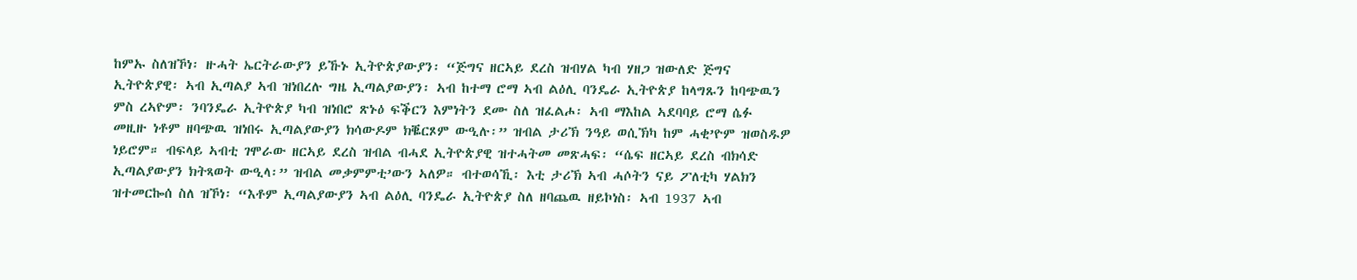ከምኡ ስለዝኾነ፡ ዙሓት ኤርትራውያን ይኹኑ ኢትዮጵያውያን፡ “ጅግና ዘርኣይ ደረስ ዝብሃል ካብ ሃዘጋ ዝውለድ ጅግና ኢትዮጵያዊ፡ ኣብ ኢጣልያ ኣብ ዝነበረሉ ግዜ ኢጣልያውያን፡ ኣብ ከተማ ሮማ ኣብ ልዕሊ ባንዴራ ኢትዮጵያ ከላግጹን ከባጭዉን ምስ ረኣዮም፡ ንባንዴራ ኢትዮጵያ ካብ ዝነበሮ ጽኑዕ ፍቕርን እምነትን ደሙ ስለ ዝፈልሖ፡ ኣብ ማእከል ኣደባባይ ሮማ ሴፉ መዚዙ ነቶም ዘባጭዉ ዝነበሩ ኢጣልያውያን ክሳውዶም ክቘርጾም ውዒሉ፡” ዝብል ታሪኽ ንዓይ ወሲኽካ ከም ሓቂ’ዮም ዝወስዱዎ ነይሮም። ብፍላይ ኣብቲ ገሞራው ዘርኣይ ደረስ ዝብል ብሓደ ኢትዮጵያዊ ዝተሓትመ መጽሓፍ፡ “ሴፍ ዘርኣይ ደረስ ብክሳድ ኢጣልያውያን ክትጻወት ውዒላ፡” ዝብል መቃምምቲ’ውን ኣለዎ። ብተወሳኺ፡ እቲ ታሪኽ ኣብ ሓሶትን ናይ ፖለቲካ ሃልክን ዝተመርኰሰ ስለ ዝኾነ፡ “እቶም ኢጣልያውያን ኣብ ልዕሊ ባንዴራ ኢትዮጵያ ስለ ዘባጨዉ ዘይኮነስ፡ ኣብ 1937 ኣብ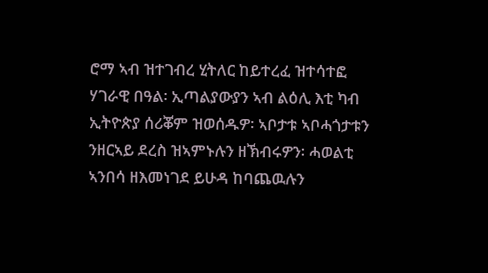ሮማ ኣብ ዝተገብረ ሂትለር ከይተረፈ ዝተሳተፎ ሃገራዊ በዓል፡ ኢጣልያውያን ኣብ ልዕሊ እቲ ካብ ኢትዮጵያ ሰሪቖም ዝወሰዱዎ፡ ኣቦታቱ ኣቦሓጎታቱን ንዘርኣይ ደረስ ዝኣምኑሉን ዘኽብሩዎን፡ ሓወልቲ ኣንበሳ ዘእመነገደ ይሁዳ ከባጨዉሉን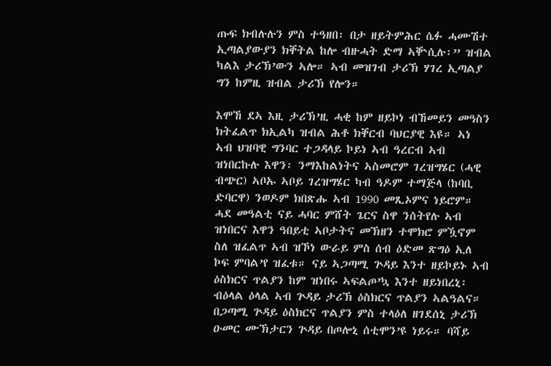ጡፍ ክብሉሉን ምስ ተዓዘበ፡ በታ ዘይትምሕር ሴፉ ሓሙሽተ ኢጣልያውያን ክቐትል ከሎ ብዙሓት ድማ ኣቝሲሉ፡” ዝብል ካልእ ታሪኽ’ውን ኣሎ። ኣብ መዝገብ ታሪኽ ሃገረ ኢጣልያ ግን ከምዚ ዝብል ታሪኽ የሎን።

እሞኸ ደኣ እዚ ታሪኽ’ዚ ሓቂ ከም ዘይኮነ ብኸመይን መዓስን ክትፈልጥ ክኢልካ ዝብል ሕቶ ክቐርብ ባህርያዊ እዩ። ኣነ ኣብ ህዝባዊ ግንባር ተጋዳላይ ኮይነ ኣብ ዓረርብ ኣብ ዝነበርኩሉ እዋን፡ ንማእከልነትና ኣስመሮም ገረዝግሄር (ሓዊ ብጭር) ኣቦኡ ኣቦይ ገረዝግሄር ካብ ዓዶም ተማጅላ (ከባቢ ድባርዋ) ንወዶም ክበጽሑ ኣብ 1990 መጺኦምና ነይሮም። ሓደ መዓልቲ ናይ ሓባር ምሸት ጌርና ስዋ ንሰትየሉ ኣብ ዝነበርና እዋን ዓበይቲ ኣቦታትና መኽዘን ተሞክሮ ምዃኖም ስለ ዝፈልጥ ኣብ ዝኾነ ውራይ ምስ ሰብ ዕድመ ጽግዕ ኢለ ኮፍ ምባል’የ ዝፈቱ። ናይ ኣጋጣሚ ጕዳይ እንተ ዘይኮይኑ ኣብ ዕስክርና ጥልያን ከም ዝነበሩ ኣፍልጦ’ኳ እንተ ዘይነበረኒ፡ ብዕላል ዕላል ኣብ ጕዳይ ታሪኽ ዕስክርና ጥልያን ኣልዓልና። በጋጣሚ ጕዳይ ዕስክርና ጥልያን ምስ ተላዕለ ዘገደሰኒ ታሪኽ ዑመር ሙኽታርን ጕዳይ በጦሎኒ ሰቲሞን’ዩ ነይሩ። ባሻይ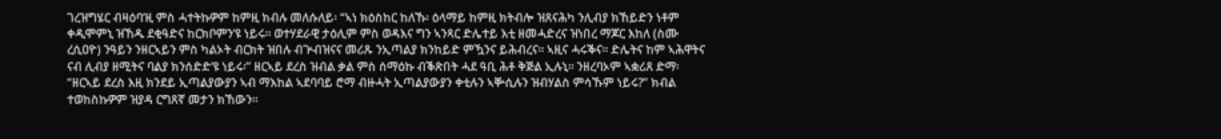ገረዝግሄር ብዛዕባ’ዚ ምስ ሓተትኩዎም ከምዚ ክብሉ መለሱለይ፡ “ኣነ ክዕስከር ከለኹ፡ ዕላማይ ከምዚ ክትብሎ ዝጸናሕካ ንሊብያ ክኸይድን ነቶም ቀዲሞምኒ ዝኸዱ ደቂዓድና ከርክቦምን’ዩ ነይሩ። ወተሃደራዊ ታዕሊም ምስ ወዳእና ግን ኣንጻር ድሌተይ እቲ ዘመሓድረና ዝነበረ ማጆር እከለ (ስሙ ረሲዐዮ) ንዓይን ንዘርኣይን ምስ ካልኦት ብርክት ዝበሉ ብጕብዝናና መሪጹ ንኢጣልያ ክንከይድ ምዃንና ይሕብረና። ኣዚና ሓሩቕና። ድሌትና ከም ኣሕዋትና ናብ ሊብያ ዘሚትና ባልያ ክንሰድድ’ዩ ነይሩ፡” ዘርኣይ ደረስ ዝብል ቃል ምስ ሰማዕኩ ብቕጽበት ሓደ ዓቢ ሕቶ ቅጅል ኢሉኒ። ንዘረባኦም ኣቋሪጸ ድማ፡ “ዘርኣይ ደረስ እዚ ክንደይ ኢጣልያውያን ኣብ ማእከል ኣደባባይ ሮማ ብዙሓት ኢጣልያውያን ቀቲሉን ኣቝሲሉን ዝብሃልስ ምሳኹም ነይሩ?” ክብል ተወከስኩዎም ዝያዳ ርግጸኛ መታን ክኸውን።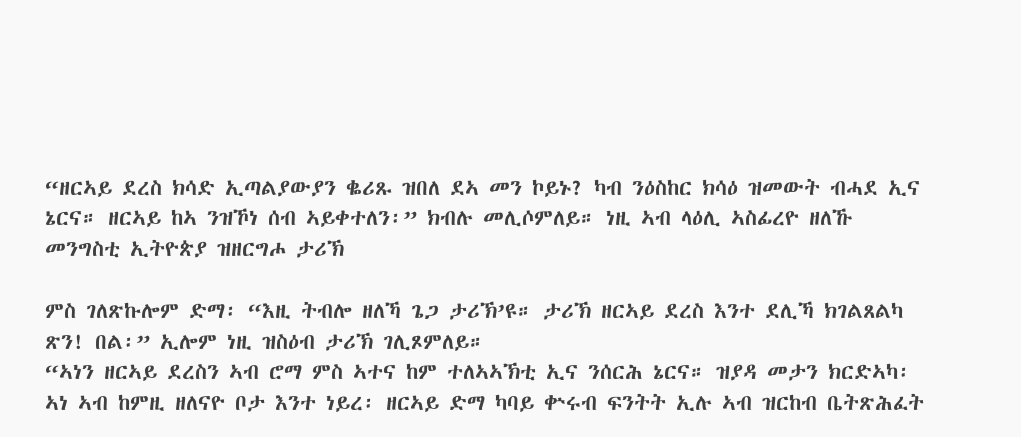“ዘርኣይ ደረስ ክሳድ ኢጣልያውያን ቈሪጹ ዝበለ ደኣ መን ኮይኑ? ካብ ንዕስከር ክሳዕ ዝመውት ብሓደ ኢና ኔርና። ዘርኣይ ከኣ ንዝኾነ ሰብ ኣይቀተለን፡” ክብሉ መሊሶምለይ። ነዚ ኣብ ላዕሊ ኣስፊረዮ ዘለኹ መንግስቲ ኢትዮጵያ ዝዘርግሖ ታሪኽ

ምስ ገለጽኩሎም ድማ፡ “እዚ ትብሎ ዘለኻ ጌጋ ታሪኽ’ዩ። ታሪኽ ዘርኣይ ደረስ እንተ ደሊኻ ክገልጸልካ ጽን! በል፡” ኢሎም ነዚ ዝስዕብ ታሪኽ ገሊጾምለይ።
“ኣነን ዘርኣይ ደረስን ኣብ ሮማ ምስ ኣተና ከም ተለኣኣኽቲ ኢና ንሰርሕ ኔርና። ዝያዳ መታን ክርድኣካ፡ ኣነ ኣብ ከምዚ ዘለናዮ ቦታ እንተ ነይረ፡ ዘርኣይ ድማ ካባይ ቍሩብ ፍንትት ኢሉ ኣብ ዝርከብ ቤትጽሕፈት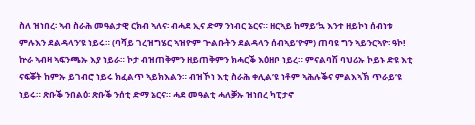ስለ ዝነበረ፡ ኣብ ስራሕ መዓልታዊ ርክብ ኣለና፡ ብሓደ ኢና ድማ ንነብር ኔርና። ዘርኣይ ከማይ’ኳ እንተ ዘይኮነ ሰብነቱ ምሉእን ደልዳላን’ዩ ነይሩ። (ባሻይ ገረዝግሄር ኣዝዮም ጕልቡትን ደልዳላን ሰብኣይ’ዮም) ጠባዩ ግን ኣይንርኣዮ፡ ዓኮ! ኵራ ኣብዛ ኣፍንጫኡ እያ ነይራ። ኮታ ብዝጠቅምን ዘይጠቅምን ክሓርቕ እዕዘቦ ነይረ። ምናልባሽ ባህሪኡ ኮይኑ ድዩ እቲ ናፍቖት ከምኡ ይገብሮ ነይሩ ክፈልጥ ኣይክእልን። ብዝኾነ እቲ ስራሕ ቀሊል’ዩ ነቶም ኣሕሉቕና ምልእኣኽ ጥራይ’ዩ ነይሩ። ጽቡቕ ንበልዕ፡ ጽቡቕ ንሰቲ ድማ ኔርና። ሓደ መዓልቲ ሓለቓኡ ዝነበረ ካፒታኖ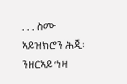. . . ስሙ ኣይዝክሮን ሕጂ፡ ንዘርኣይ ‘ነዛ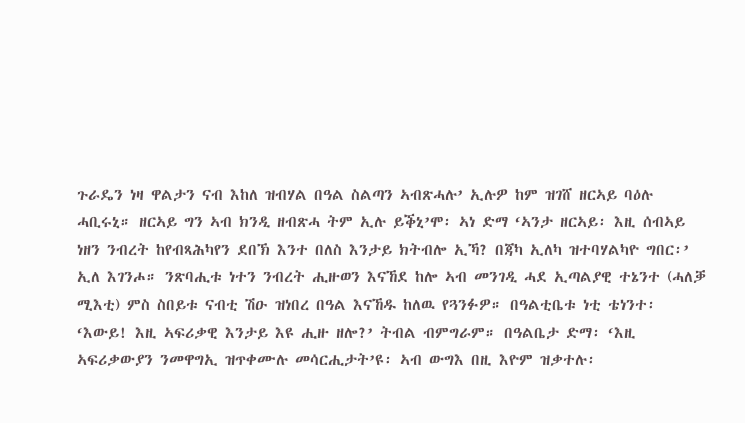ጉራዴን ነዛ ዋልታን ናብ እከለ ዝብሃል በዓል ስልጣን ኣብጽሓሉ’ ኢሉዎ ከም ዝገሸ ዘርኣይ ባዕሉ ሓቢሩኒ። ዘርኣይ ግን ኣብ ክንዲ ዘብጽሓ ትም ኢሉ ይቕኒ’ሞ፡ ኣነ ድማ ‘ኣንታ ዘርኣይ፡ እዚ ሰብኣይ ነዘን ንብረት ከየብጻሕካየን ደበኽ እንተ በለስ እንታይ ክትብሎ ኢኻ? በጃካ ኢለካ ዝተባሃልካዮ ግበር፡’ ኢለ እገንሖ። ንጽባሒቱ ነተን ንብረት ሒዙወን እናኸደ ከሎ ኣብ መንገዲ ሓደ ኢጣልያዊ ተኔንተ (ሓለቓ ሚእቲ) ምስ ስበይቱ ናብቲ ሽዑ ዝነበረ በዓል እናኸዱ ከለዉ የጓንፉዎ። በዓልቲቤቱ ነቲ ቴነንተ፡ ‘እውይ! እዚ ኣፍሪቃዊ እንታይ እዩ ሒዙ ዘሎ?’ ትብል ብምግራም። በዓልቤታ ድማ፡ ‘እዚ ኣፍሪቃውያን ንመዋግኢ ዝጥቀሙሉ መሳርሒታት’ዩ፡ ኣብ ውግእ በዚ እዮም ዝቃተሉ፡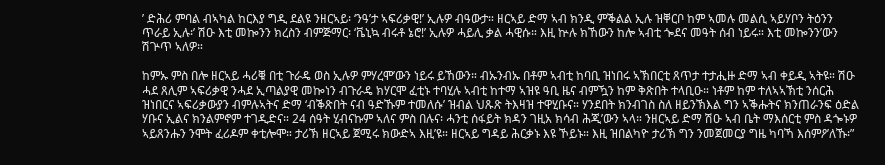’ ድሕሪ ምባል ብኣካል ከርእያ ግዲ ደልዩ ንዘርኣይ፡ ‘ንዓ’ታ ኣፍሪቃዊ!’ ኢሉዎ ብዓውታ። ዘርኣይ ድማ ኣብ ክንዲ ምቕልል ኢሉ ዝቐርቦ ከም ኣመሉ መልሲ ኣይሃቦን ትዕንን ጥራይ ኢሉ፡’ ሽዑ እቲ መኰንን ክረስን ብምጅማር፡ ‘ቬኒኳ ብሩቶ ኔሮ!’ ኢሉዎ ሓይሊ ቃል ሓዊሱ። እዚ ኵሉ ክኸውን ከሎ ኣብቲ ጐደና መዓት ሰብ ነይሩ። እቲ መኰንን’ውን ሽጕጥ ኣለዎ።

ከምኡ ምስ በሎ ዘርኣይ ሓሪቑ በቲ ጉራዴ ወስ ኢሉዎ ምሃረሞ’ውን ነይሩ ይኸውን። ብኡንብኡ በቶም ኣብቲ ከባቢ ዝነበሩ ኣኽበርቲ ጸጥታ ተታሒዙ ድማ ኣብ ቀይዲ ኣትዩ። ሽዑ ሓደ ጸሊም ኣፍሪቃዊ ንሓደ ኢጣልያዊ መኰነን ብጉራዴ ክሃርሞ ፈቲኑ ተባሂሉ ኣብቲ ከተማ ኣዝዩ ዓቢ ዜና ብምዃን ከም ቅጽበት ተላቢዑ። ነቶም ከም ተለኣኣኽቲ ንሰርሕ ዝነበርና ኣፍሪቃውያን ብምሉኣትና ድማ ‘ብቕጽበት ናብ ዓድኹም ተመለሱ’ ዝብል ህጹጽ ትእዛዝ ተዋሂቡና። ሃንደበት ክንብገስ ስለ ዘይንኽእል ግን ኣቕሑትና ክንጠራንፍ ዕድል ሃቡና ኢልና ክንልምኖም ተገዲድና። 24 ሰዓት ሂብናኩም ኣለና ምስ በሉና፡ ሓንቲ ሰፋይት ክዳን ገዚአ ክሳብ ሕጂ’ውን ኣላ። ንዘርኣይ ድማ ሽዑ ኣብ ቤት ማእሰርቲ ምስ ዳጐኑዎ ኣይጸንሑን ንሞት ፈሪዶም ቀቲሎሞ። ታሪኽ ዘርኣይ ጀሚሩ ክውድኣ እዚ’ዩ። ዘርኣይ ግዳይ ሕርቃኑ እዩ ኾይኑ። እዚ ዝበልካዮ ታሪኽ ግን ንመጀመርያ ግዜ ካባኻ እሰምዖ’ለኹ፡”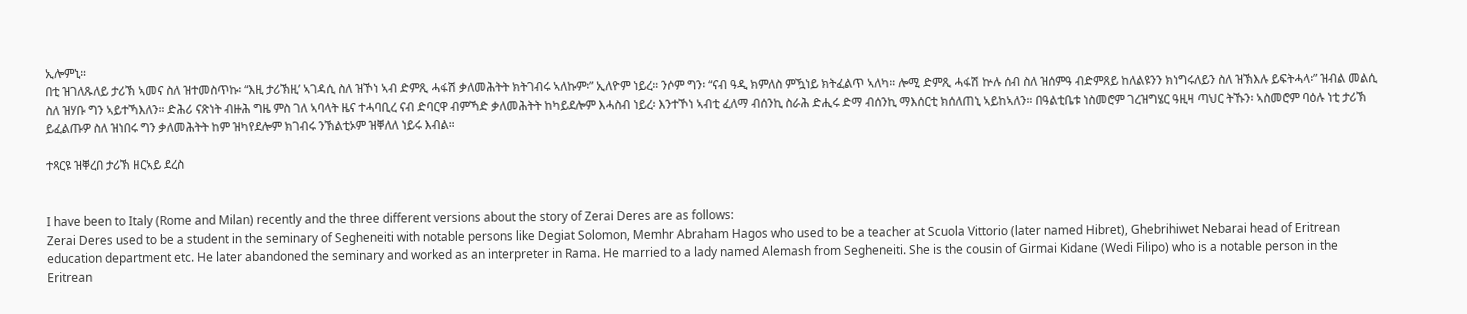ኢሎምኒ።
በቲ ዝገለጹለይ ታሪኽ ኣመና ስለ ዝተመስጥኩ፡ “እዚ ታሪኽዚ’ ኣገዳሲ ስለ ዝኾነ ኣብ ድምጺ ሓፋሽ ቃለመሕትት ክትገብሩ ኣለኩም፡” ኢለዮም ነይረ። ንሶም ግን፡ “ናብ ዓዲ ክምለስ ምዃነይ ክትፈልጥ ኣለካ። ሎሚ ድምጺ ሓፋሽ ኵሉ ሰብ ስለ ዝሰምዓ ብድምጸይ ከለልዩንን ክነግሩለይን ስለ ዝኽእሉ ይፍትሓላ፡” ዝብል መልሲ ስለ ዝሃቡ ግን ኣይተኻእለን። ድሕሪ ናጽነት ብዙሕ ግዜ ምስ ገለ ኣባላት ዜና ተሓባቢረ ናብ ድባርዋ ብምኻድ ቃለመሕትት ከካይደሎም እሓስብ ነይረ፡ እንተኾነ ኣብቲ ፈለማ ብሰንኪ ስራሕ ድሒሩ ድማ ብሰንኪ ማእሰርቲ ክሰለጠኒ ኣይከኣለን። በዓልቲቤቱ ነስመሮም ገረዝግሄር ዓዚዛ ጣህር ትኹን፡ ኣስመሮም ባዕሉ ነቲ ታሪኽ ይፈልጡዎ ስለ ዝነበሩ ግን ቃለመሕትት ከም ዝካየደሎም ክገብሩ ንኽልቲኦም ዝቐለለ ነይሩ እብል።

ተጻርዩ ዝቐረበ ታሪኽ ዘርኣይ ደረስ


I have been to Italy (Rome and Milan) recently and the three different versions about the story of Zerai Deres are as follows:
Zerai Deres used to be a student in the seminary of Segheneiti with notable persons like Degiat Solomon, Memhr Abraham Hagos who used to be a teacher at Scuola Vittorio (later named Hibret), Ghebrihiwet Nebarai head of Eritrean education department etc. He later abandoned the seminary and worked as an interpreter in Rama. He married to a lady named Alemash from Segheneiti. She is the cousin of Girmai Kidane (Wedi Filipo) who is a notable person in the Eritrean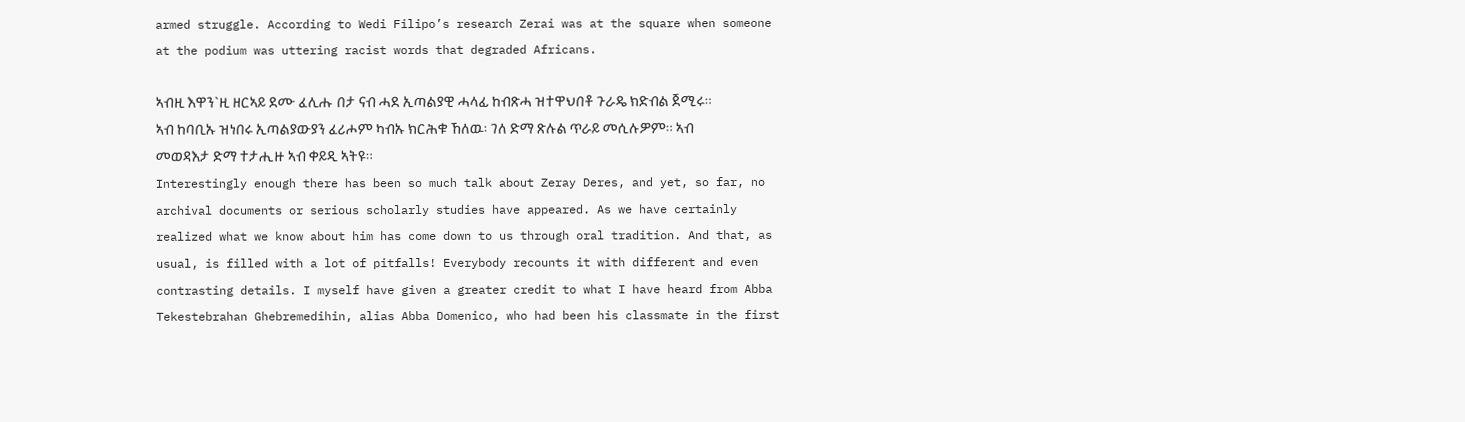armed struggle. According to Wedi Filipo’s research Zerai was at the square when someone at the podium was uttering racist words that degraded Africans.

ኣብዚ እዋን`ዚ ዘርኣይ ደሙ ፈሊሑ በታ ናብ ሓደ ኢጣልያዊ ሓላፊ ከብጽሓ ዝተዋህበቶ ጉራዴ ክድብል ጀሚሩ። ኣብ ከባቢኡ ዝነበሩ ኢጣልያውያን ፈሪሖም ካብኡ ክርሕቁ ኸለዉ፡ ገለ ድማ ጽሉል ጥራይ መሲሉዎም። ኣብ መወዳእታ ድማ ተታሒዙ ኣብ ቀይዲ ኣትዩ።
Interestingly enough there has been so much talk about Zeray Deres, and yet, so far, no archival documents or serious scholarly studies have appeared. As we have certainly realized what we know about him has come down to us through oral tradition. And that, as usual, is filled with a lot of pitfalls! Everybody recounts it with different and even contrasting details. I myself have given a greater credit to what I have heard from Abba Tekestebrahan Ghebremedihin, alias Abba Domenico, who had been his classmate in the first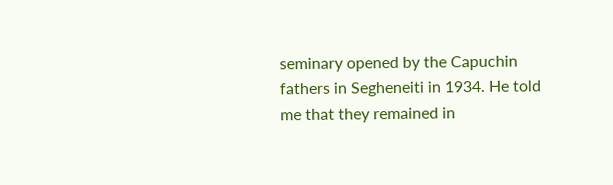seminary opened by the Capuchin fathers in Segheneiti in 1934. He told me that they remained in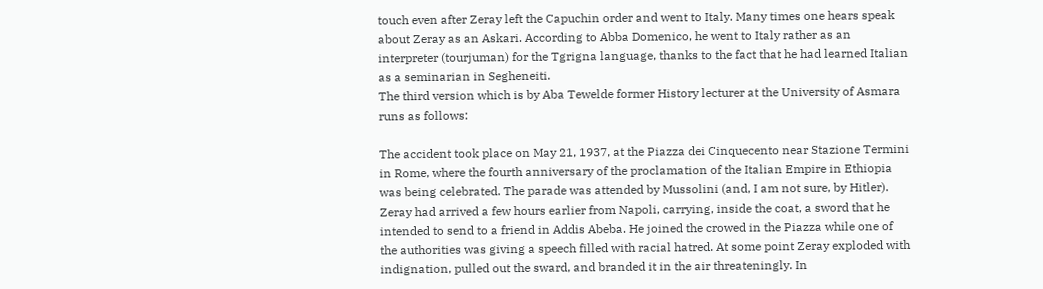touch even after Zeray left the Capuchin order and went to Italy. Many times one hears speak about Zeray as an Askari. According to Abba Domenico, he went to Italy rather as an interpreter (tourjuman) for the Tgrigna language, thanks to the fact that he had learned Italian as a seminarian in Segheneiti.
The third version which is by Aba Tewelde former History lecturer at the University of Asmara runs as follows:

The accident took place on May 21, 1937, at the Piazza dei Cinquecento near Stazione Termini in Rome, where the fourth anniversary of the proclamation of the Italian Empire in Ethiopia was being celebrated. The parade was attended by Mussolini (and, I am not sure, by Hitler). Zeray had arrived a few hours earlier from Napoli, carrying, inside the coat, a sword that he intended to send to a friend in Addis Abeba. He joined the crowed in the Piazza while one of the authorities was giving a speech filled with racial hatred. At some point Zeray exploded with indignation, pulled out the sward, and branded it in the air threateningly. In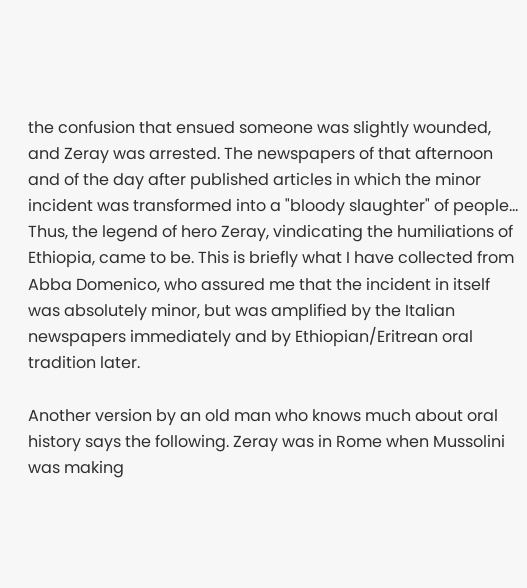the confusion that ensued someone was slightly wounded, and Zeray was arrested. The newspapers of that afternoon and of the day after published articles in which the minor incident was transformed into a "bloody slaughter" of people... Thus, the legend of hero Zeray, vindicating the humiliations of Ethiopia, came to be. This is briefly what I have collected from Abba Domenico, who assured me that the incident in itself was absolutely minor, but was amplified by the Italian newspapers immediately and by Ethiopian/Eritrean oral tradition later.

Another version by an old man who knows much about oral history says the following. Zeray was in Rome when Mussolini was making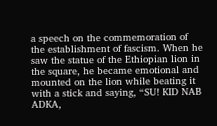a speech on the commemoration of the establishment of fascism. When he saw the statue of the Ethiopian lion in the square, he became emotional and mounted on the lion while beating it with a stick and saying, “SU! KID NAB ADKA,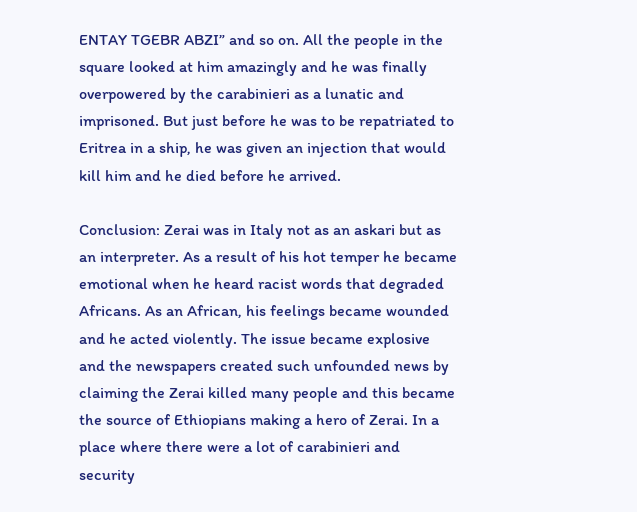ENTAY TGEBR ABZI” and so on. All the people in the square looked at him amazingly and he was finally overpowered by the carabinieri as a lunatic and imprisoned. But just before he was to be repatriated to Eritrea in a ship, he was given an injection that would kill him and he died before he arrived.

Conclusion: Zerai was in Italy not as an askari but as an interpreter. As a result of his hot temper he became emotional when he heard racist words that degraded Africans. As an African, his feelings became wounded and he acted violently. The issue became explosive and the newspapers created such unfounded news by claiming the Zerai killed many people and this became the source of Ethiopians making a hero of Zerai. In a place where there were a lot of carabinieri and security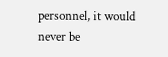personnel, it would never be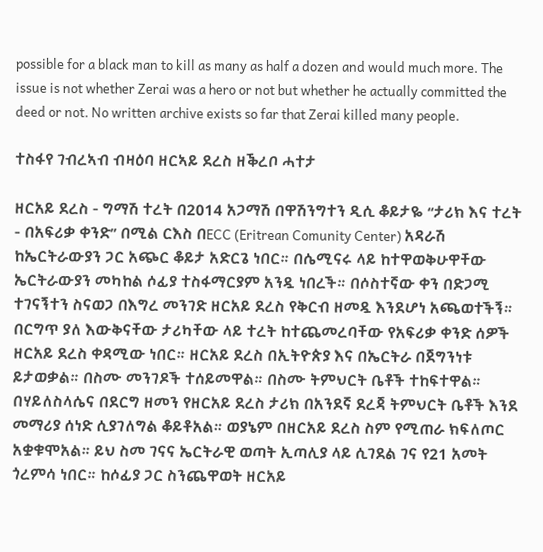possible for a black man to kill as many as half a dozen and would much more. The issue is not whether Zerai was a hero or not but whether he actually committed the deed or not. No written archive exists so far that Zerai killed many people.

ተስፋየ ገብረኣብ ብዛዕባ ዘርኣይ ደረስ ዘቕረቦ ሓተታ

ዘርአይ ደረስ - ግማሽ ተረት በ2014 አጋማሽ በዋሽንግተን ዲሲ ቆይታዬ “ታሪክ እና ተረት - በአፍሪቃ ቀንድ” በሚል ርእስ በECC (Eritrean Comunity Center) አዳራሽ ከኤርትራውያን ጋር አጭር ቆይታ አድርጌ ነበር። በሴሚናሩ ላይ ከተዋወቅሁዋቸው ኤርትራውያን መካከል ሶፊያ ተስፋማርያም አንዷ ነበረች። በሶስተኛው ቀን በድጋሚ ተገናኝተን ስናወጋ በእግረ መንገድ ዘርአይ ደረስ የቅርብ ዘመዷ እንደሆነ አጫወተችኝ። በርግጥ ያለ እውቅናቸው ታሪካቸው ላይ ተረት ከተጨመረባቸው የአፍሪቃ ቀንድ ሰዎች ዘርአይ ደረስ ቀዳሚው ነበር። ዘርአይ ደረስ በኢትዮጵያ እና በኤርትራ በጀግንነቱ ይታወቃል። በስሙ መንገዶች ተሰይመዋል። በስሙ ትምህርት ቤቶች ተከፍተዋል። በሃይለስላሴና በደርግ ዘመን የዘርአይ ደረስ ታሪክ በአንደኛ ደረጃ ትምህርት ቤቶች እንደ መማሪያ ሰነድ ሲያገለግል ቆይቶአል። ወያኔም በዘርአይ ደረስ ስም የሚጠራ ክፍለጦር አቋቁሞአል። ይህ ስመ ገናና ኤርትራዊ ወጣት ኢጣሊያ ላይ ሲገደል ገና የ21 አመት ጎረምሳ ነበር። ከሶፊያ ጋር ስንጨዋወት ዘርአይ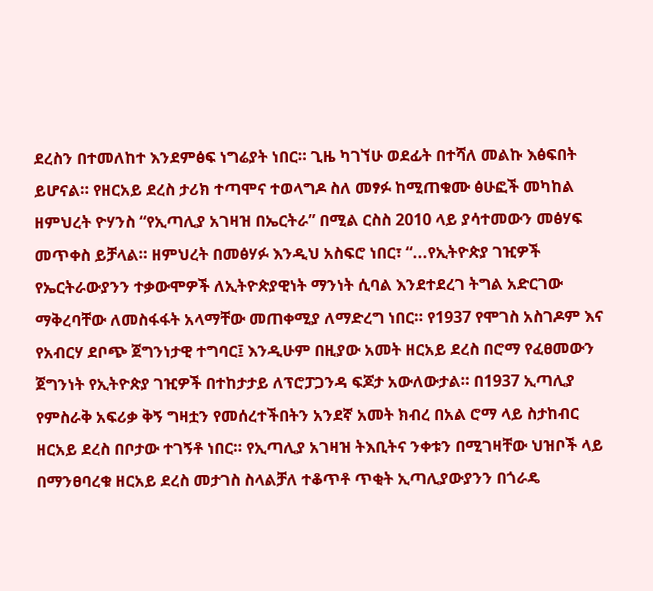ደረስን በተመለከተ እንደምፅፍ ነግሬያት ነበር። ጊዜ ካገኘሁ ወደፊት በተሻለ መልኩ እፅፍበት ይሆናል። የዘርአይ ደረስ ታሪክ ተጣሞና ተወላግዶ ስለ መፃፉ ከሚጠቁሙ ፅሁፎች መካከል ዘምህረት ዮሃንስ “የኢጣሊያ አገዛዝ በኤርትራ” በሚል ርስስ 2010 ላይ ያሳተመውን መፅሃፍ መጥቀስ ይቻላል። ዘምህረት በመፅሃፉ እንዲህ አስፍሮ ነበር፣ “...የኢትዮጵያ ገዢዎች የኤርትራውያንን ተቃውሞዎች ለኢትዮጵያዊነት ማንነት ሲባል እንደተደረገ ትግል አድርገው ማቅረባቸው ለመስፋፋት አላማቸው መጠቀሚያ ለማድረግ ነበር። የ1937 የሞገስ አስገዶም እና የአብርሃ ደቦጭ ጀግንነታዊ ተግባር፤ እንዲሁም በዚያው አመት ዘርአይ ደረስ በሮማ የፈፀመውን ጀግንነት የኢትዮጵያ ገዢዎች በተከታታይ ለፕሮፓጋንዳ ፍጆታ አውለውታል። በ1937 ኢጣሊያ የምስራቅ አፍሪቃ ቅኝ ግዛቷን የመሰረተችበትን አንደኛ አመት ክብረ በአል ሮማ ላይ ስታከብር ዘርአይ ደረስ በቦታው ተገኝቶ ነበር። የኢጣሊያ አገዛዝ ትእቢትና ንቀቱን በሚገዛቸው ህዝቦች ላይ በማንፀባረቁ ዘርአይ ደረስ መታገስ ስላልቻለ ተቆጥቶ ጥቂት ኢጣሊያውያንን በጎራዴ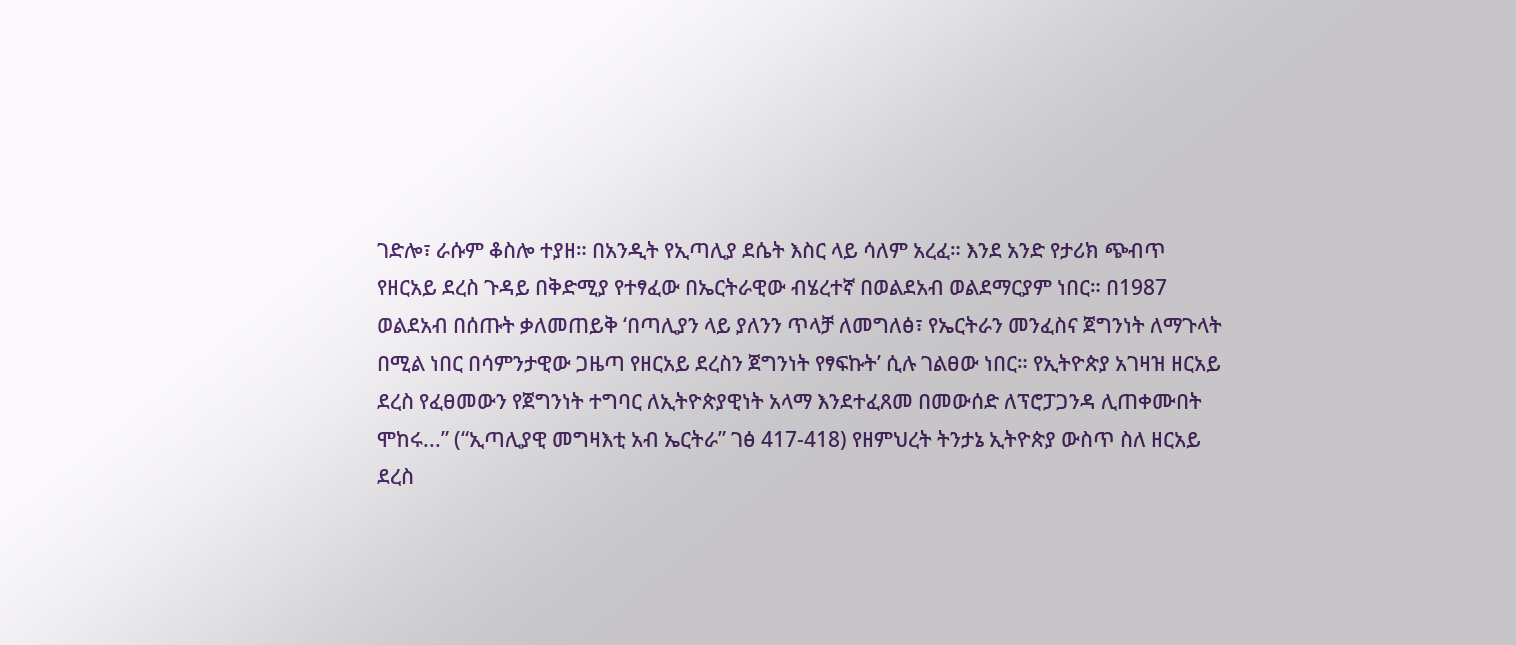ገድሎ፣ ራሱም ቆስሎ ተያዘ። በአንዲት የኢጣሊያ ደሴት እስር ላይ ሳለም አረፈ። እንደ አንድ የታሪክ ጭብጥ የዘርአይ ደረስ ጉዳይ በቅድሚያ የተፃፈው በኤርትራዊው ብሄረተኛ በወልደአብ ወልደማርያም ነበር። በ1987 ወልደአብ በሰጡት ቃለመጠይቅ ‘በጣሊያን ላይ ያለንን ጥላቻ ለመግለፅ፣ የኤርትራን መንፈስና ጀግንነት ለማጉላት በሚል ነበር በሳምንታዊው ጋዜጣ የዘርአይ ደረስን ጀግንነት የፃፍኩት’ ሲሉ ገልፀው ነበር። የኢትዮጵያ አገዛዝ ዘርአይ ደረስ የፈፀመውን የጀግንነት ተግባር ለኢትዮጵያዊነት አላማ እንደተፈጸመ በመውሰድ ለፕሮፓጋንዳ ሊጠቀሙበት ሞከሩ...” (“ኢጣሊያዊ መግዛእቲ አብ ኤርትራ” ገፅ 417-418) የዘምህረት ትንታኔ ኢትዮጵያ ውስጥ ስለ ዘርአይ ደረስ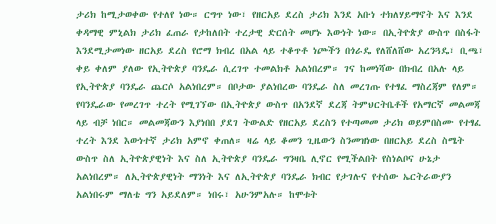ታሪክ ከሚታወቀው የተለየ ነው። ርግጥ ነው፣ የዘርአይ ደረስ ታሪክ እንደ አቡነ ተክለሃይማኖት እና እንደ ቀዳማዊ ምኒልክ ታሪክ ፈጠራ የታከለበት ተረታዊ ድርሰት መሆኑ እውነት ነው። በኢትዮጵያ ውስጥ በስፋት እንደሚታመነው ዘርአይ ደረስ የሮማ ክብረ በአል ላይ ተቆጥቶ ነጮችን በጎራዴ የለሸለሸው አረንጓዴ፣ ቢጫ፣ ቀይ ቀለም ያለው የኢትዮጵያ ባንዴራ ሲረገጥ ተመልክቶ አልነበረም። ገና ከመነሻው በክብረ በአሉ ላይ የኢትዮጵያ ባንዴራ ጨርሶ አልነበረም። በቦታው ያልነበረው ባንዴራ ስለ መረገጡ የተፃፈ ማስረጃም የለም። የባንዴራው የመረገጥ ተረት የሚገኘው በኢትዮጵያ ውስጥ በአንደኛ ደረጃ ትምህርትቤቶች የአማርኛ መልመጃ ላይ ብቻ ነበር። መልመጃውን እያነበበ ያደገ ትውልድ የዘርአይ ደረስን የተጣመመ ታሪክ ወይምበስሙ የተፃፈ ተረት እንደ እውነተኛ ታሪክ አምኖ ቀጠለ። ዛሬ ላይ ቆመን ጊዜውን ስንመዝነው በዘርአይ ደረስ ስሜት ውስጥ ስለ ኢትዮጵያዊነት እና ስለ ኢትዮጵያ ባንዴራ ግንዛቤ ሊኖር የሚችልበት የስነልቦና ሁኔታ አልነበረም። ለኢትዮጵያዊነት ማንነት እና ለኢትዮጵያ ባንዴራ ክብር የታገሉና የተሰው ኤርትራውያን አልነበሩም ማለቴ ግን አይደለም። ነበሩ፣ አሁንምአሉ። ከሞቱት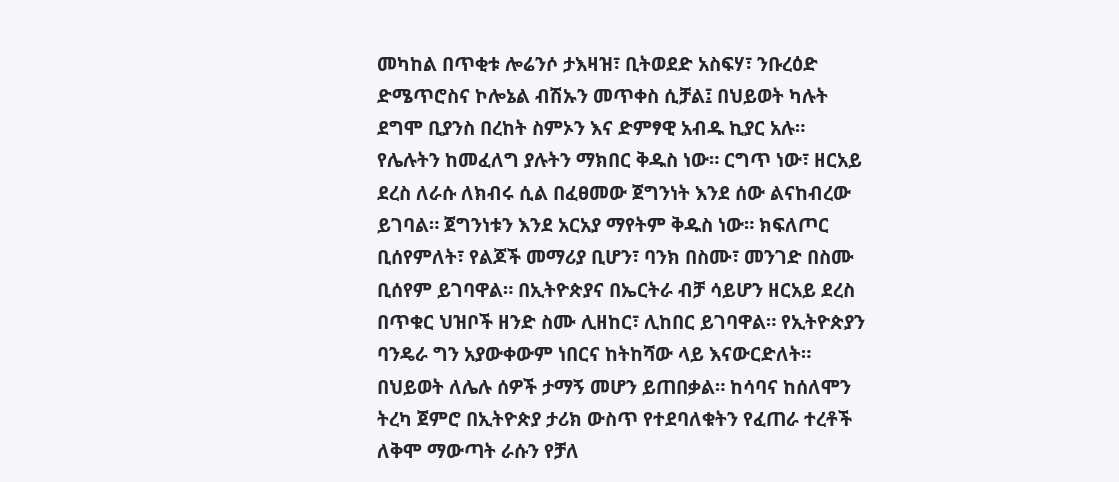መካከል በጥቂቱ ሎሬንሶ ታእዛዝ፣ ቢትወደድ አስፍሃ፣ ንቡረዕድ ድሜጥሮስና ኮሎኔል ብሽኡን መጥቀስ ሲቻል፤ በህይወት ካሉት ደግሞ ቢያንስ በረከት ስምኦን እና ድምፃዊ አብዱ ኪያር አሉ። የሌሉትን ከመፈለግ ያሉትን ማክበር ቅዱስ ነው። ርግጥ ነው፣ ዘርአይ ደረስ ለራሱ ለክብሩ ሲል በፈፀመው ጀግንነት እንደ ሰው ልናከብረው ይገባል። ጀግንነቱን እንደ አርአያ ማየትም ቅዱስ ነው። ክፍለጦር ቢሰየምለት፣ የልጆች መማሪያ ቢሆን፣ ባንክ በስሙ፣ መንገድ በስሙ ቢሰየም ይገባዋል። በኢትዮጵያና በኤርትራ ብቻ ሳይሆን ዘርአይ ደረስ በጥቁር ህዝቦች ዘንድ ስሙ ሊዘከር፣ ሊከበር ይገባዋል። የኢትዮጵያን ባንዴራ ግን አያውቀውም ነበርና ከትከሻው ላይ እናውርድለት። በህይወት ለሌሉ ሰዎች ታማኝ መሆን ይጠበቃል። ከሳባና ከሰለሞን ትረካ ጀምሮ በኢትዮጵያ ታሪክ ውስጥ የተደባለቁትን የፈጠራ ተረቶች ለቅሞ ማውጣት ራሱን የቻለ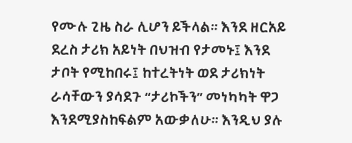የሙሉ ጊዜ ስራ ሊሆን ይችላል። እንደ ዘርአይ ደረስ ታሪክ አይነት በህዝብ የታመኑ፤ እንደ ታቦት የሚከበሩ፤ ከተረትነት ወደ ታሪክነት ራሳቸውን ያሳደጉ “ታሪኮችን” መነካካት ዋጋ እንደሚያስከፍልም አውቃለሁ። እንዲህ ያሉ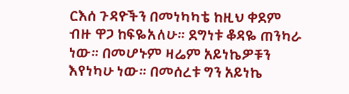ርእሰ ጉዳዮችን በመነካካቴ ከዚህ ቀደም ብዙ ዋጋ ከፍዬአለሁ። ደግነቱ ቆዳዬ ጠንካራ ነው። በመሆኑም ዛሬም አይነኬዎቹን እየነካሁ ነው። በመሰረቱ ግን አይነኬ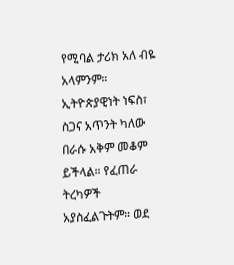የሚባል ታሪክ አለ ብዬ አላምንም። ኢትዮጵያዊነት ነፍስ፣ ስጋና አጥንት ካለው በራሱ አቅም መቆም ይችላል። የፈጠራ ትረካዎች አያስፈልጉትም። ወደ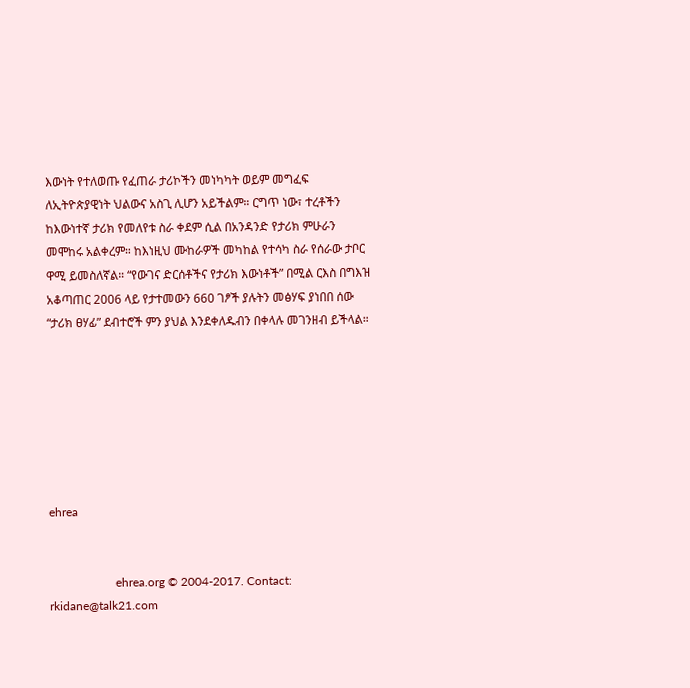እውነት የተለወጡ የፈጠራ ታሪኮችን መነካካት ወይም መግፈፍ ለኢትዮጵያዊነት ህልውና አስጊ ሊሆን አይችልም። ርግጥ ነው፣ ተረቶችን ከእውነተኛ ታሪክ የመለየቱ ስራ ቀደም ሲል በአንዳንድ የታሪክ ምሁራን መሞከሩ አልቀረም። ከእነዚህ ሙከራዎች መካከል የተሳካ ስራ የሰራው ታቦር ዋሚ ይመስለኛል። “የውገና ድርሰቶችና የታሪክ እውነቶች” በሚል ርእስ በግእዝ አቆጣጠር 2006 ላይ የታተመውን 660 ገፆች ያሉትን መፅሃፍ ያነበበ ሰው “ታሪክ ፀሃፊ” ደብተሮች ምን ያህል እንደቀለዱብን በቀላሉ መገንዘብ ይችላል።







ehrea


                      ehrea.org © 2004-2017. Contact: rkidane@talk21.com